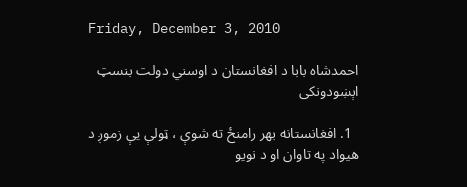Friday, December 3, 2010

احمدشاه بابا د افغانستان د اوسني دولت بنسټ اېښودونکی

  1. افغانستانه بهر رامنځ ته شوې ، ټولې یې زموږ د هیواد په تاوان او د نویو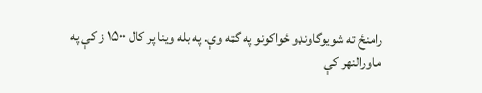رامنځ ته شویوگاونډو ځواکونو په گټه وې. په بله وینا پر کال ۱۵۰۰ ز کې په ماورالنهر کې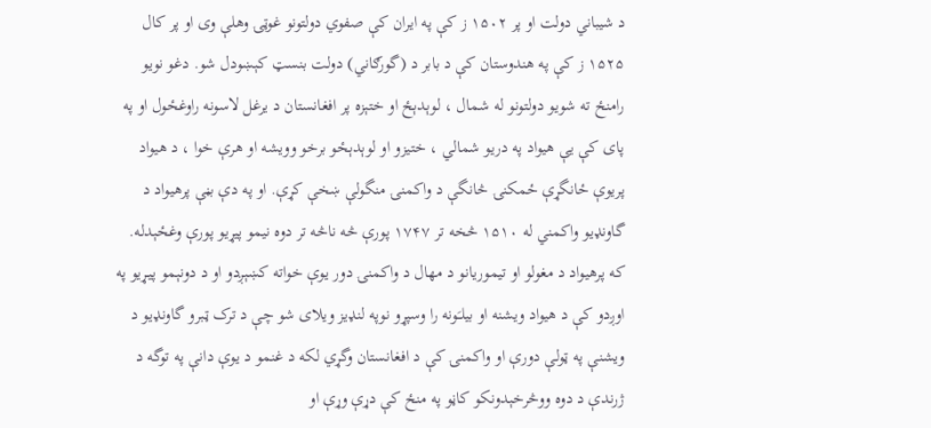د شیباني دولت او پر ۱۵۰۲ ز کې په ایران کې صفوي دولتونو غوټۍ وهلې وی او پر کال ۱۵۲۵ ز کې په هندوستان کې د بابر د (گورګاني) دولت بنسټ کېښودل شو. دغو نویو رامنځ ته شویو دولتونو له شمال ، لوېدېځ او ختېزه پر افغانستان د یرغل لاسونه راوغځول او په پای کې یې هیواد په دریو شمالي ، ختیزو او لوېدېځو برخو وویشه او هرې خوا ، د هیواد پریوې ځانگړې ځمکنۍ څانگې د واکمنۍ منگولې ښخې کړې. او په دې بڼې پرهیواد د گاونډیو واکمني له ۱۵۱۰ څخه تر ۱۷۴۷ پورې څه ناڅه تر دوه نیمو پیړیو پورې وغځېدله. که پرهیواد د مغولو او تیموریانو د مهال د واکمنۍ دور یوې خواته کښېږدو او د دونېمو پیـړیو په اوږدو کې د هیواد ویشنه او بیلـَونه را وسپړو نوپه لنډیز ویلای شو چې د ترک ټبرو گاونډیو د ویشنې په ټولې دورې او واکمنۍ کې د افغانستان وگړي لکه د غنمو د یوې دانې په توگه د ژرندې د دوه ووڅرخېدونکو کاڼو په منځ کې دړې وړې او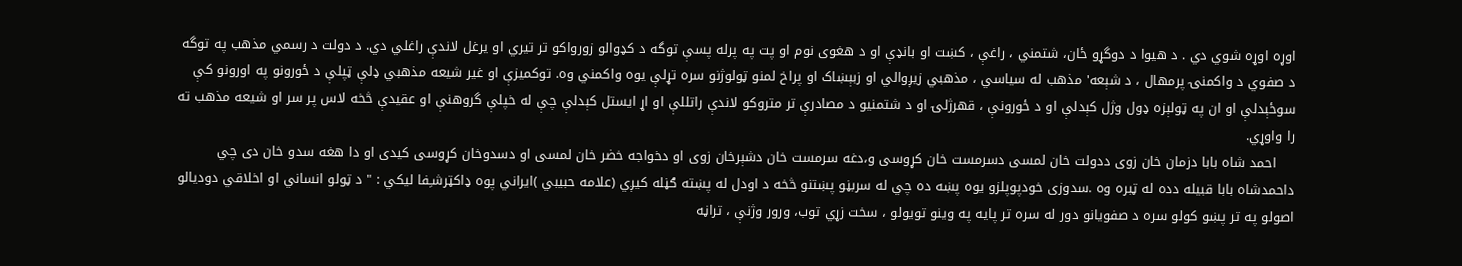اوړه اوړه شوي دي . د هیوا د دوگړو ځان، شتمني ، راغې ، کښت او بانډې او د هغوی نوم او پت په پرله پسې توگه د کډوالو زورواکو تر تیري او یرغل لاندې راغلي دي. د دولت د رسمي مذهب په توگه د صفوي د واکمنۍ پرمهال ، د شېعه' مذهب له سیاسي ، مذهبي زیږوالي او زبېښاک او پراخ لمنو ټولوژنو سره تړلې یوه واکمني وه. توکمیزې او غیر شیعه مذهبي ډلې ټپلې د ځورونو په اورونو کې سوځېدلې او ان په ټولېزه ډول وژل کېدلې او د ځورونې ، قهرژلۍ او د شتمنیو د مصادرې تر متروکو لاندې راتللې او اړ ایستل کېدلې چې له خپلې گروهنې او عقیدې څخه لاس پر سر او شیعه مذهب ته را واوړي.
    احمد شاه بابا دزمان خان زوی ددولت خان لمسی دسرمست خان کړوسی و،دغه سرمست خان دشېرخان زوی او دخواجه خضر خان لمسی او دسدوخان کړوسی کیدی او دا هغه سدو خان دی چي داحمدشاه بابا قبیله دده له ټبره وه .سدوزی خودپوپلزو یوه پښه ده چي له سربڼو پښتنو څخه د اودل له پښته ګڼله کیږي (علامه حبیبي )ایراني پوه ډاکټرشـِفا لیکي : " د ټولو انساني او اخلاقي دودیالو اصولو په تر پښو کولو سره د صفویانو دور له سره تر پایه په وینو تویولو ، سخت زړي توب، ورور وژنې ، تراڼه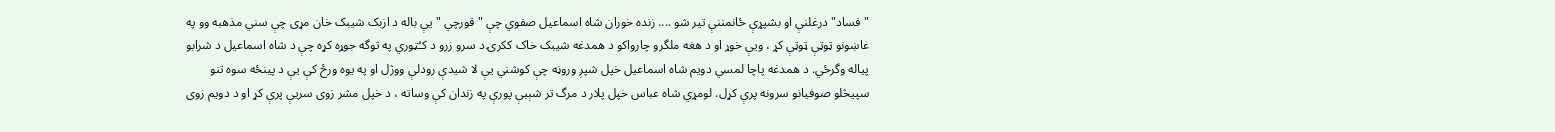"فساد" درغلنې او بشپړې ځانمننې تیر شو .... زنده خوران شاه اسماعیل صفوي چې "قورچي " یې باله د ازبک شیبک خان مړی چې سني مذهبه وو په غاښونو ټوټې ټوټې کړ ، ویې خوړ او د هغه ملگرو چارواکو د همدغه شیبک خاک ککرۍ د سرو زرو د کـُټوري په توگه جوړه کړه چې د شاه اسماعیل د شرابو پیاله وگرځي. د همدغه پاچا لمسي دویم شاه اسماعیل خپل شپږ وروڼه چې کوشني یې لا شیدې رودلې ووژل او په یوه ورځ کې یې د پینځه سوه تنو سپیڅلو صوفیانو سرونه پرې کړل. لومړي شاه عباس خپل پلار د مرگ تر شېبې پورې په زندان کې وساته ، د خپل مشر زوی سریې پرې کړ او د دویم زوی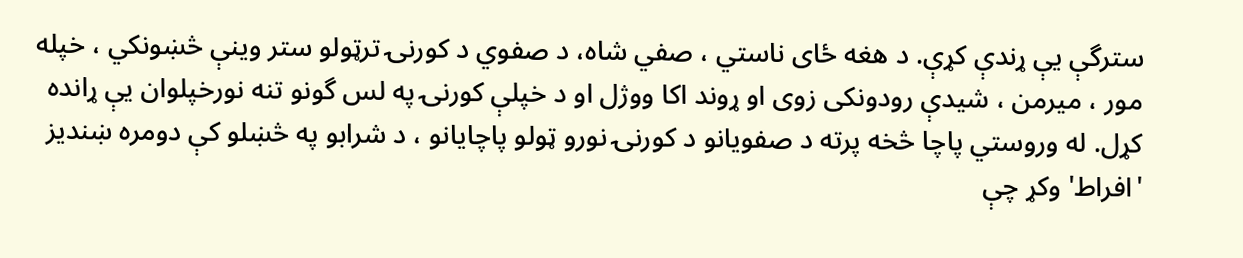سترگې یې ړندې کړې. د هغه ځای ناستي ، صفي شاه، د صفوي د کورنۍ ترټولو ستر وینې څښونکي ، خپله مور ، میرمن ، شیدې رودونکی زوی او ړوند اکا ووژل او د خپلې کورنۍ په لس گونو تنه نورخپلوان یې ړانده کړل. له وروستي پاچا څخه پرته د صفويانو د کورنۍ نورو ټولو پاچایانو ، د شرابو په څښلو کې دومره ښندیز 'افراط' وکړ چې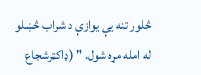څلور تنه یې یوازې د شراب څښلو له امله مړه شول. " (ډاکټرشجاع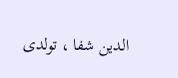الدین شفا ، تولدی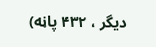دیگر ، ۴۳۲ پاڼه)